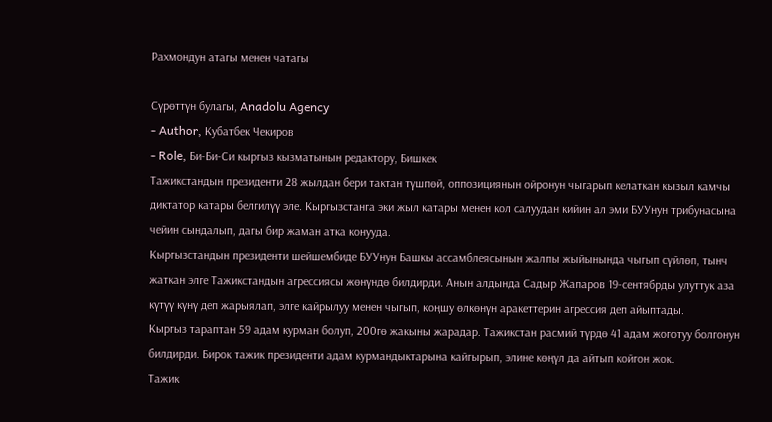Рахмондун атагы менен чатагы

Сүрөттүн булагы, Anadolu Agency
- Author, Кубатбек Чекиров
- Role, Би-Би-Си кыргыз кызматынын редактору, Бишкек
Тажикстандын президенти 28 жылдан бери тактан түшпөй, оппозициянын ойронун чыгарып келаткан кызыл камчы диктатор катары белгилүү эле. Кыргызстанга эки жыл катары менен кол салуудан кийин ал эми БУУнун трибунасына чейин сындалып, дагы бир жаман атка конууда.
Кыргызстандын президенти шейшембиде БУУнун Башкы ассамблеясынын жалпы жыйынында чыгып сүйлөп, тынч жаткан элге Тажикстандын агрессиясы жөнүндө билдирди. Анын алдында Садыр Жапаров 19-сентябрды улуттук аза күтүү күнү деп жарыялап, элге кайрылуу менен чыгып, коңшу өлкөнүн аракеттерин агрессия деп айыптады.
Кыргыз тараптан 59 адам курман болуп, 200гө жакыны жарадар. Тажикстан расмий түрдө 41 адам жоготуу болгонун билдирди. Бирок тажик президенти адам курмандыктарына кайгырып, элине көңүл да айтып койгон жок.
Тажик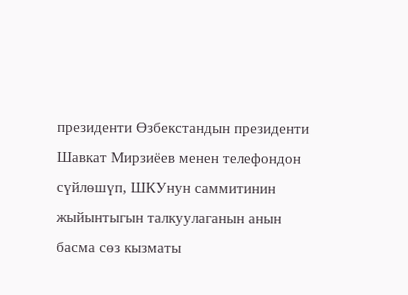президенти Өзбекстандын президенти Шавкат Мирзиёев менен телефондон сүйлөшүп, ШКУнун саммитинин жыйынтыгын талкуулаганын анын басма сөз кызматы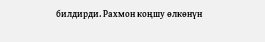билдирди. Рахмон коңшу өлкөнүн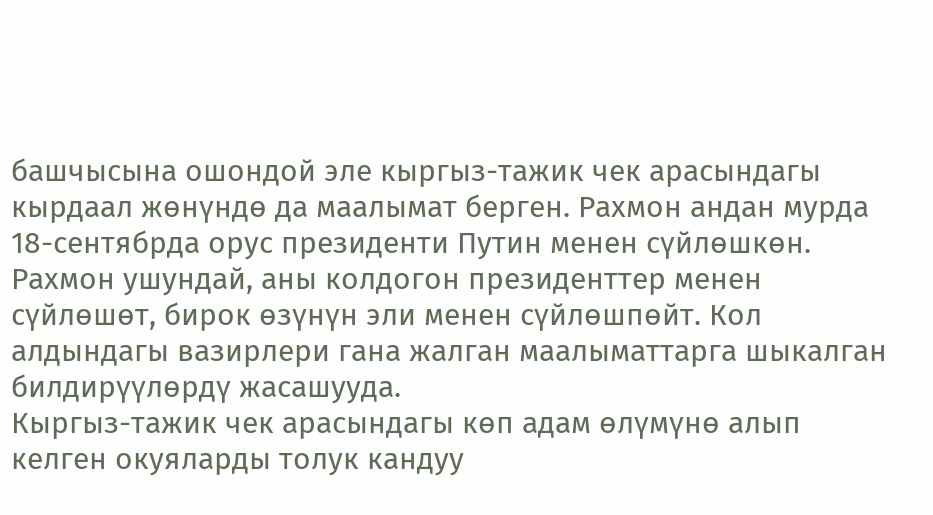башчысына ошондой эле кыргыз-тажик чек арасындагы кырдаал жөнүндө да маалымат берген. Рахмон андан мурда 18-сентябрда орус президенти Путин менен сүйлөшкөн.
Рахмон ушундай, аны колдогон президенттер менен сүйлөшөт, бирок өзүнүн эли менен сүйлөшпөйт. Кол алдындагы вазирлери гана жалган маалыматтарга шыкалган билдирүүлөрдү жасашууда.
Кыргыз-тажик чек арасындагы көп адам өлүмүнө алып келген окуяларды толук кандуу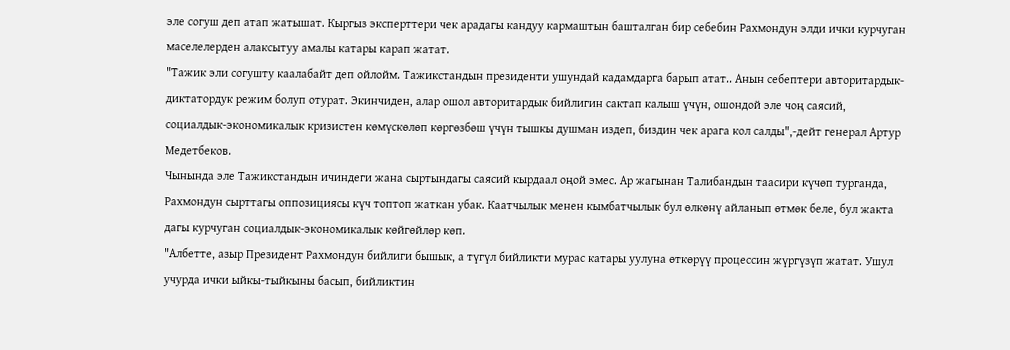эле согуш деп атап жатышат. Кыргыз эксперттери чек арадагы кандуу кармаштын башталган бир себебин Рахмондун элди ички курчуган маселелерден алаксытуу амалы катары карап жатат.
"Тажик эли согушту каалабайт деп ойлойм. Тажикстандын президенти ушундай кадамдарга барып атат.. Анын себептери авторитардык-диктатордук режим болуп отурат. Экинчиден, алар ошол авторитардык бийлигин сактап калыш үчүн, ошондой эле чоң саясий, социалдык-экономикалык кризистен көмүскөлөп көргөзбөш үчүн тышкы душман издеп, биздин чек арага кол салды",-дейт генерал Артур Медетбеков.
Чынында эле Тажикстандын ичиндеги жана сыртындагы саясий кырдаал оңой эмес. Ар жагынан Талибандын таасири күчөп турганда, Рахмондун сырттагы оппозициясы күч топтоп жаткан убак. Каатчылык менен кымбатчылык бул өлкөнү айланып өтмөк беле, бул жакта дагы курчуган социалдык-экономикалык көйгөйлөр көп.
"Албетте, азыр Президент Рахмондун бийлиги бышык, а түгүл бийликти мурас катары уулуна өткөрүү процессин жүргүзүп жатат. Ушул учурда ички ыйкы-тыйкыны басып, бийликтин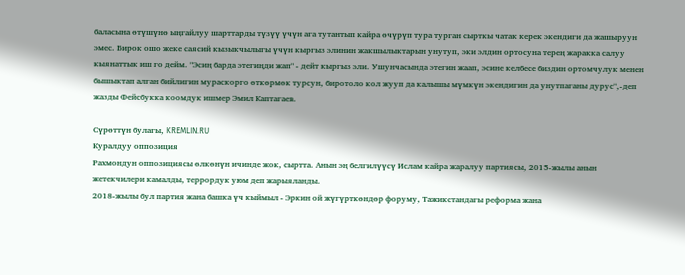баласына өтүшүнө ыңгайлуу шарттарды түзүү үчүн ага тутантып кайра өчүрүп тура турган сырткы чатак керек экендиги да жашыруун эмес. Бирок ошо жеке саясий кызыкчылыгы үчүн кыргыз элинин жакшылыктарын унутуп, эки элдин ортосуна терең жаракка салуу кыянаттык иш го дейм. "Эсиң барда этегиңди жап" - дейт кыргыз эли. Ушунчасында этегин жаап, эсине келбесе биздин ортомчулук менен бышыктап алган бийлигин мураскорго өткөрмөк турсун, биротоло кол жууп да калышы мүмкүн экендигин да унутпаганы дурус",-деп жазды Фейсбукка коомдук ишмер Эмил Каптагаев.

Сүрөттүн булагы, KREMLIN.RU
Куралдуу оппозиция
Рахмондун оппозициясы өлкөнүн ичинде жок, сыртта. Анын эң белгилүүсү Ислам кайра жаралуу партиясы, 2015-жылы анын жетекчилери камалды, террордук уюм деп жарыяланды.
2018-жылы бул партия жана башка үч кыймыл - Эркин ой жүгүрткөндөр форуму, Тажикстандагы реформа жана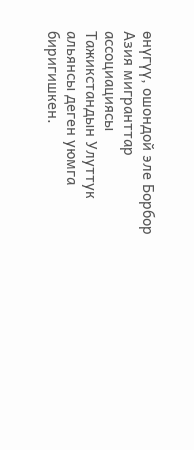өнүгүү, ошондой эле Борбор Азия мигранттар ассоциациясы Тажикстандын Улуттук альянсы деген уюмга биригишкен.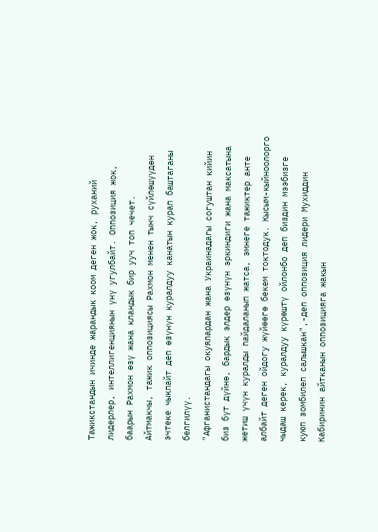Тажикстандын ичинде жарандык коом деген жок, руханий лидерлер, интеллигенциянын үнү угулбайт. Оппозиция жок, баарын Рахмон өзү жана кландык бир ууч топ чечет.
Айтмакчы, тажик оппозициясы Рахмон менен тынч сүйлөшүүдөн эчтеке чыкпайт деп өзүнүн куралдуу канатын курап баштаганы белгилүү.
"Афганистандагы окуялардан жана Украинадагы согуштан кийин биз бүт дүйнө, бардык элдер өзүнүн эркиндиги жана максатына жетиш үчүн куралды пайдаланып жатса, эмнеге тажиктер анте албайт деген ойдогу жүйөөгө бекем токтодук. Кысым-кыйноолорго чыдаш керек, куралдуу күрөштү ойлонбо деп биздин мээбизге куюп зомбилеп салышкан",-деп оппозиция лидери Мухиддин Кабиринин айтканын оппозицияга жакын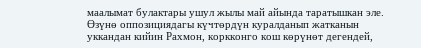маалымат булактары ушул жылы май айында таратышкан эле.
Өзүнө оппозициядагы күчтөрдүн куралданып жатканын уккандан кийин Рахмон, коркконго кош көрүнөт дегендей,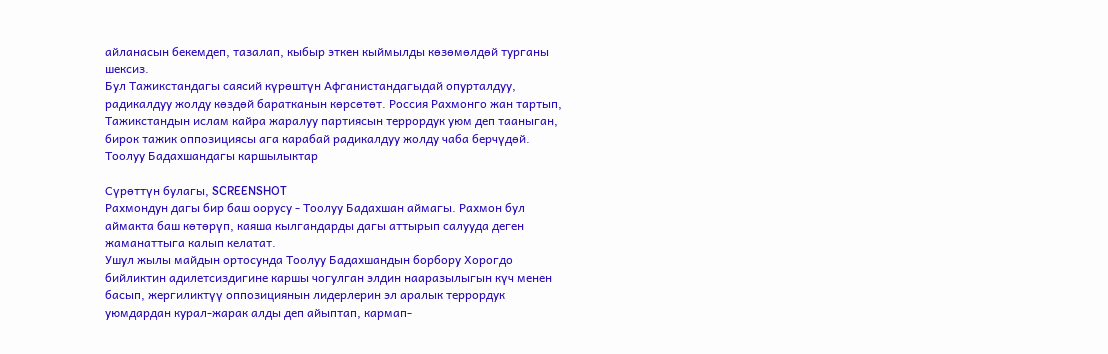айланасын бекемдеп, тазалап, кыбыр эткен кыймылды көзөмөлдөй турганы шексиз.
Бул Тажикстандагы саясий күрөштүн Афганистандагыдай опурталдуу, радикалдуу жолду көздөй баратканын көрсөтөт. Россия Рахмонго жан тартып, Тажикстандын ислам кайра жаралуу партиясын террордук уюм деп тааныган, бирок тажик оппозициясы ага карабай радикалдуу жолду чаба берчүдөй.
Тоолуу Бадахшандагы каршылыктар

Сүрөттүн булагы, SCREENSHOT
Рахмондун дагы бир баш оорусу - Тоолуу Бадахшан аймагы. Рахмон бул аймакта баш көтөрүп, каяша кылгандарды дагы аттырып салууда деген жаманаттыга калып келатат.
Ушул жылы майдын ортосунда Тоолуу Бадахшандын борбору Хорогдо бийликтин адилетсиздигине каршы чогулган элдин нааразылыгын күч менен басып, жергиликтүү оппозициянын лидерлерин эл аралык террордук уюмдардан курал-жарак алды деп айыптап, кармап-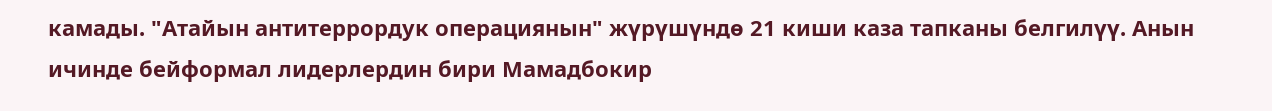камады. "Атайын антитеррордук операциянын" жүрүшүндө 21 киши каза тапканы белгилүү. Анын ичинде бейформал лидерлердин бири Мамадбокир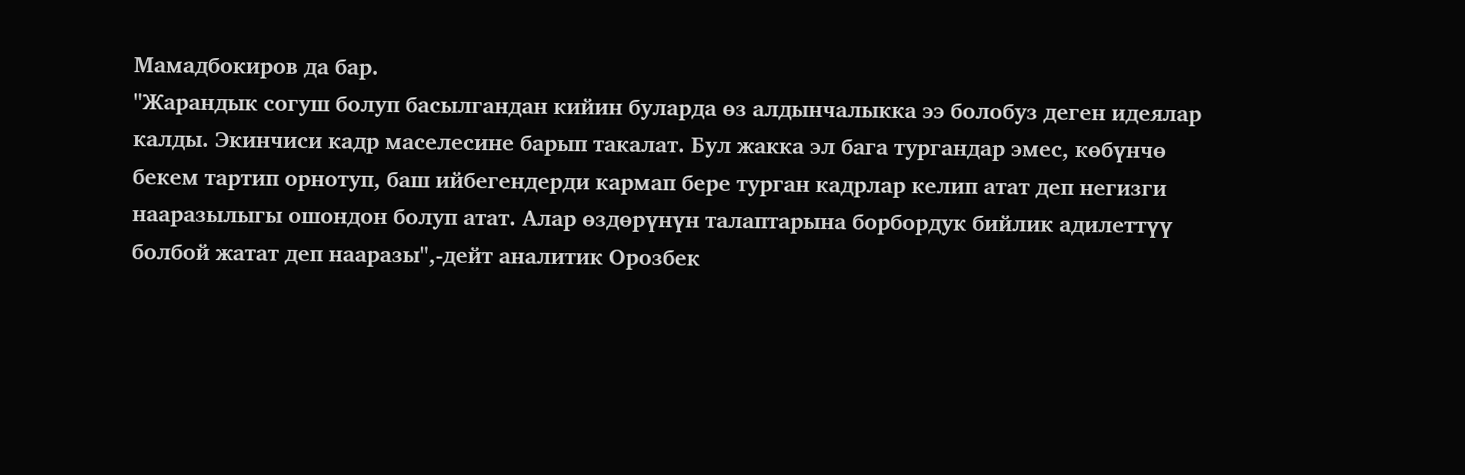Мамадбокиров да бар.
"Жарандык согуш болуп басылгандан кийин буларда өз алдынчалыкка ээ болобуз деген идеялар калды. Экинчиси кадр маселесине барып такалат. Бул жакка эл бага тургандар эмес, көбүнчө бекем тартип орнотуп, баш ийбегендерди кармап бере турган кадрлар келип атат деп негизги нааразылыгы ошондон болуп атат. Алар өздөрүнүн талаптарына борбордук бийлик адилеттүү болбой жатат деп нааразы",-дейт аналитик Орозбек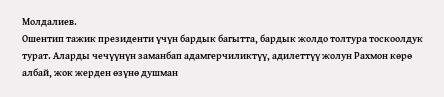Молдалиев.
Ошентип тажик президенти үчүн бардык багытта, бардык жолдо толтура тоскоолдук турат. Аларды чечүүнүн заманбап адамгерчиликтүү, адилеттүү жолун Рахмон көрө албай, жок жерден өзүнө душман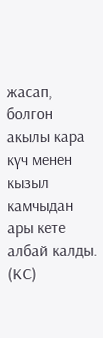жасап, болгон акылы кара күч менен кызыл камчыдан ары кете албай калды. (КС)